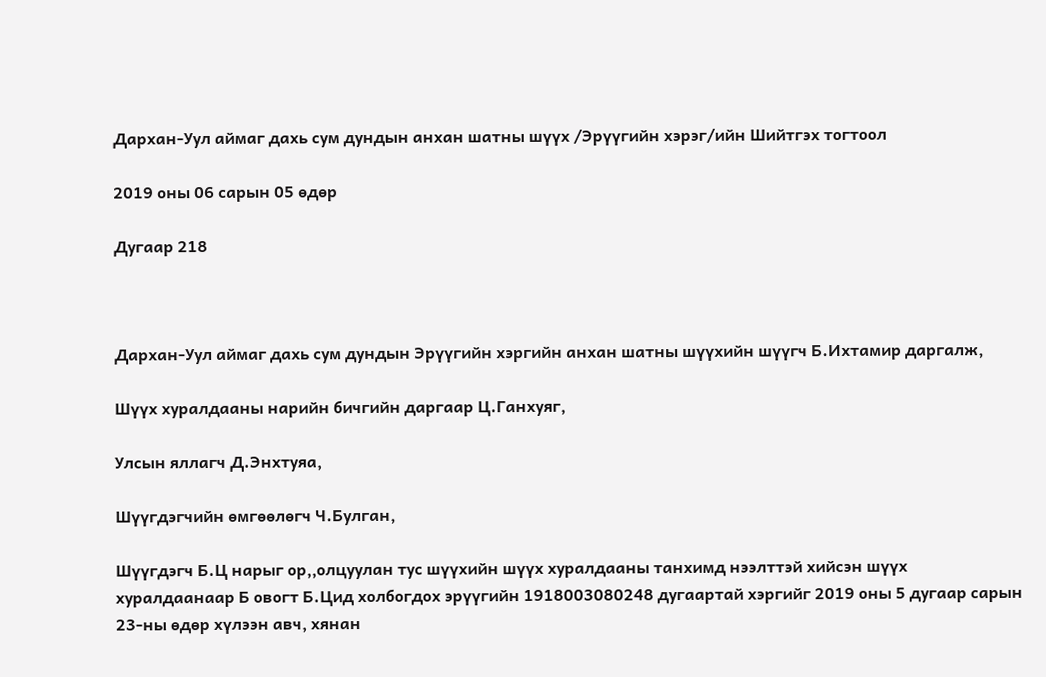Дархан-Уул аймаг дахь сум дундын анхан шатны шүүх /Эрүүгийн хэрэг/ийн Шийтгэх тогтоол

2019 оны 06 сарын 05 өдөр

Дугаар 218



Дархан-Уул аймаг дахь сум дундын Эрүүгийн хэргийн анхан шатны шүүхийн шүүгч Б.Ихтамир даргалж,

Шүүх хуралдааны нарийн бичгийн даргаар Ц.Ганхуяг,

Улсын яллагч Д.Энхтуяа,

Шүүгдэгчийн өмгөөлөгч Ч.Булган,

Шүүгдэгч Б.Ц нарыг ор,,олцуулан тус шүүхийн шүүх хуралдааны танхимд нээлттэй хийсэн шүүх хуралдаанаар Б овогт Б.Цид холбогдох эрүүгийн 1918003080248 дугаартай хэргийг 2019 оны 5 дугаар сарын 23-ны өдөр хүлээн авч, хянан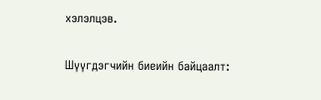хэлэлцэв.

Шүүгдэгчийн биеийн байцаалт: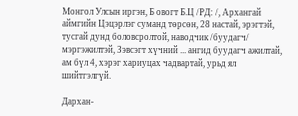Монгол Улсын иргэн, Б овогт Б.Ц /РД: /, Архангай аймгийн Цэцэрлэг суманд төрсөн, 28 настай, эрэгтэй, тусгай дунд боловсролтой, наводчик /буудагч/ мэргэжилтэй, Зэвсэгт хүчний ... ангид буудагч ажилтай, ам бүл 4, хэрэг хариуцах чадвартай, урьд ял шийтгэлгүй.

Дархан-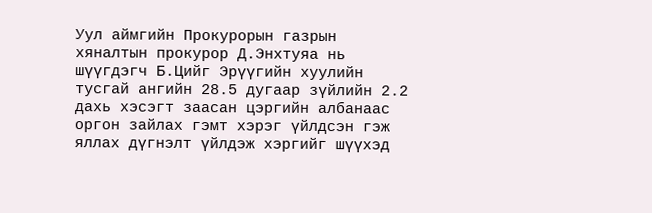Уул аймгийн Прокурорын газрын хяналтын прокурор Д.Энхтуяа нь шүүгдэгч Б.Цийг Эрүүгийн хуулийн тусгай ангийн 28.5 дугаар зүйлийн 2.2 дахь хэсэгт заасан цэргийн албанаас оргон зайлах гэмт хэрэг үйлдсэн гэж яллах дүгнэлт үйлдэж хэргийг шүүхэд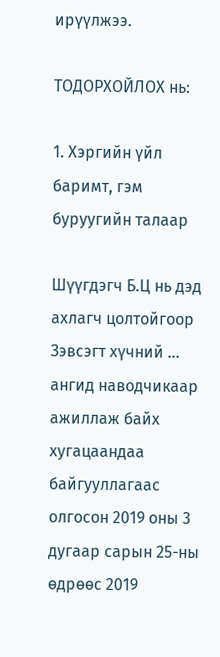ирүүлжээ.

ТОДОРХОЙЛОХ нь:

1. Хэргийн үйл баримт, гэм буруугийн талаар

Шүүгдэгч Б.Ц нь дэд ахлагч цолтойгоор Зэвсэгт хүчний ... ангид наводчикаар ажиллаж байх хугацаандаа байгууллагаас олгосон 2019 оны 3 дугаар сарын 25-ны өдрөөс 2019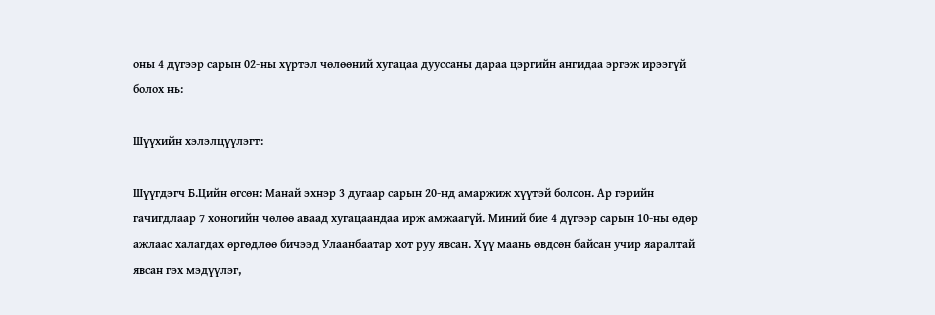оны 4 дүгээр сарын 02-ны хүртэл чөлөөний хугацаа дууссаны дараа цэргийн ангидаа эргэж ирээгүй болох нь:

Шүүхийн хэлэлцүүлэгт:

Шүүгдэгч Б.Цийн өгсөн: Манай эхнэр 3 дугаар сарын 20-нд амаржиж хүүтэй болсон. Ар гэрийн гачигдлаар 7 хоногийн чөлөө аваад хугацаандаа ирж амжаагүй. Миний бие 4 дүгээр сарын 10-ны өдөр ажлаас халагдах өргөдлөө бичээд Улаанбаатар хот руу явсан. Хүү маань өвдсөн байсан учир яаралтай явсан гэх мэдүүлэг,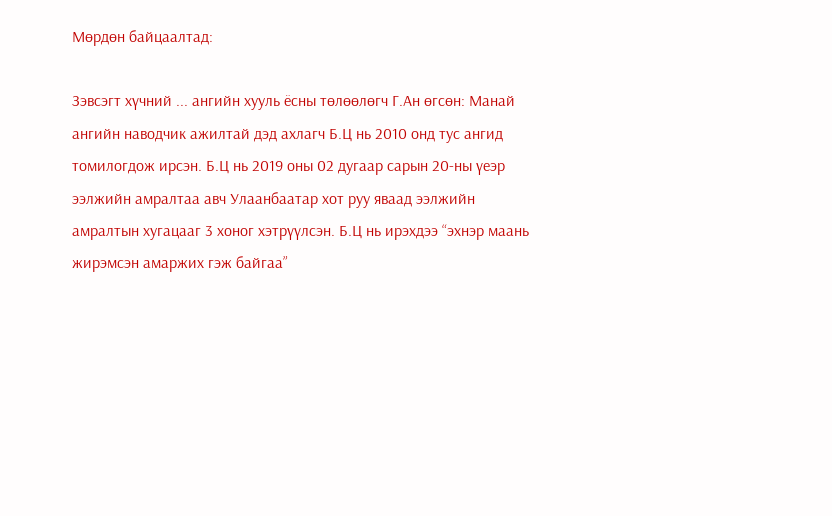Мөрдөн байцаалтад:

Зэвсэгт хүчний ... ангийн хууль ёсны төлөөлөгч Г.Ан өгсөн: Манай ангийн наводчик ажилтай дэд ахлагч Б.Ц нь 2010 онд тус ангид томилогдож ирсэн. Б.Ц нь 2019 оны 02 дугаар сарын 20-ны үеэр ээлжийн амралтаа авч Улаанбаатар хот руу яваад ээлжийн амралтын хугацааг 3 хоног хэтрүүлсэн. Б.Ц нь ирэхдээ “эхнэр маань жирэмсэн амаржих гэж байгаа”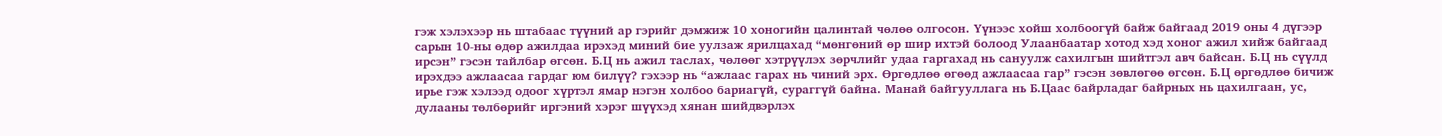гэж хэлэхээр нь штабаас түүний ар гэрийг дэмжиж 10 хоногийн цалинтай чөлөө олгосон. Үүнээс хойш холбоогүй байж байгаад 2019 оны 4 дүгээр сарын 10-ны өдөр ажилдаа ирэхэд миний бие уулзаж ярилцахад “мөнгөний өр шир ихтэй болоод Улаанбаатар хотод хэд хоног ажил хийж байгаад ирсэн” гэсэн тайлбар өгсөн. Б.Ц нь ажил таслах, чөлөөг хэтрүүлэх зөрчлийг удаа гаргахад нь сануулж сахилгын шийтгэл авч байсан. Б.Ц нь сүүлд ирэхдээ ажлаасаа гардаг юм билүү? гэхээр нь “ажлаас гарах нь чиний эрх. Өргөдлөө өгөөд ажлаасаа гар” гэсэн зөвлөгөө өгсөн. Б.Ц өргөдлөө бичиж ирье гэж хэлээд одоог хүртэл ямар нэгэн холбоо бариагүй, сураггүй байна. Манай байгууллага нь Б.Цаас байрладаг байрных нь цахилгаан, ус, дулааны төлбөрийг иргэний хэрэг шүүхэд хянан шийдвэрлэх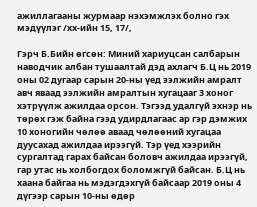ажиллагааны журмаар нэхэмжлэх болно гэх мэдүүлэг /хх-ийн 15, 17/,

Гэрч Б.Бийн өгсөн: Миний хариуцсан салбарын наводчик албан тушаалтай дэд ахлагч Б.Ц нь 2019 оны 02 дугаар сарын 20-ны үед ээлжийн амралт авч яваад ээлжийн амралтын хугацааг 3 хоног хэтрүүлж ажилдаа орсон. Тэгээд удалгүй эхнэр нь төрөх гэж байна гээд удирдлагаас ар гэр дэмжих 10 хоногийн чөлөө аваад чөлөөний хугацаа дуусахад ажилдаа ирээгүй. Тэр үед хээрийн сургалтад гарах байсан боловч ажилдаа ирээгүй, гар утас нь холбогдох боломжгүй байсан. Б.Ц нь хаана байгаа нь мэдэгдэхгүй байсаар 2019 оны 4 дүгээр сарын 10-ны өдөр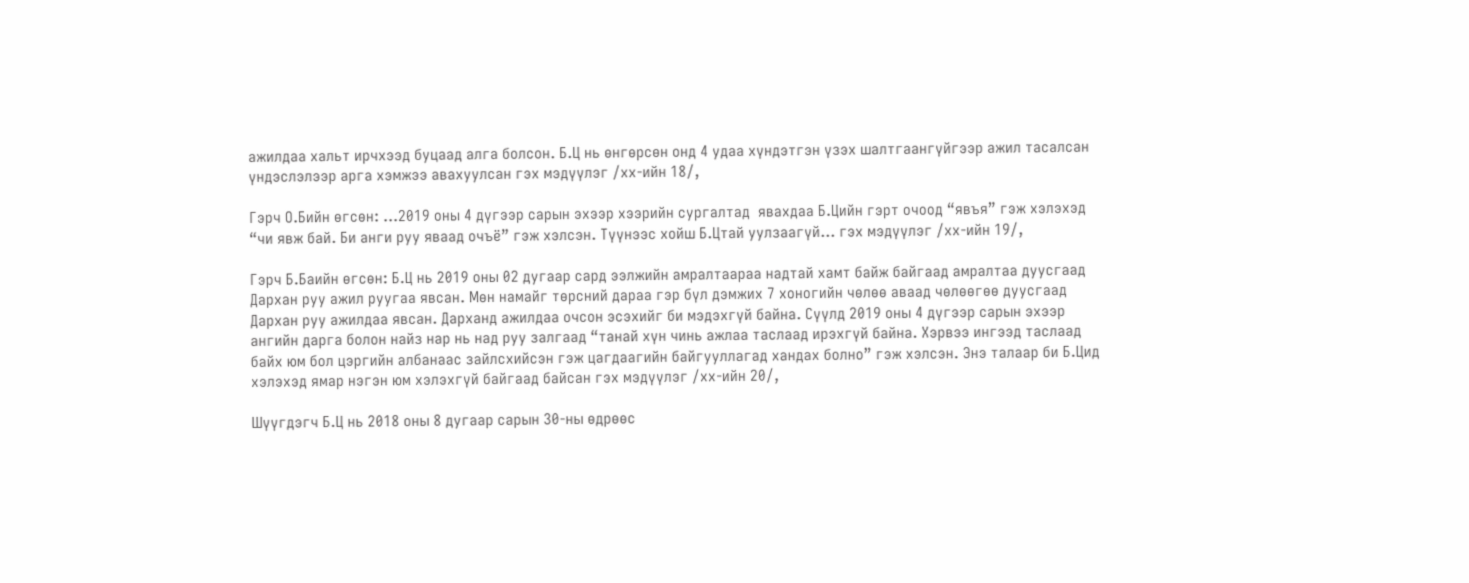ажилдаа хальт ирчхээд буцаад алга болсон. Б.Ц нь өнгөрсөн онд 4 удаа хүндэтгэн үзэх шалтгаангүйгээр ажил тасалсан үндэслэлээр арга хэмжээ авахуулсан гэх мэдүүлэг /хх-ийн 18/,

Гэрч О.Бийн өгсөн: ...2019 оны 4 дүгээр сарын эхээр хээрийн сургалтад  явахдаа Б.Цийн гэрт очоод “явъя” гэж хэлэхэд “чи явж бай. Би анги руу яваад очъё” гэж хэлсэн. Түүнээс хойш Б.Цтай уулзаагүй... гэх мэдүүлэг /хх-ийн 19/,

Гэрч Б.Баийн өгсөн: Б.Ц нь 2019 оны 02 дугаар сард ээлжийн амралтаараа надтай хамт байж байгаад амралтаа дуусгаад Дархан руу ажил руугаа явсан. Мөн намайг төрсний дараа гэр бүл дэмжих 7 хоногийн чөлөө аваад чөлөөгөө дуусгаад Дархан руу ажилдаа явсан. Дарханд ажилдаа очсон эсэхийг би мэдэхгүй байна. Сүүлд 2019 оны 4 дүгээр сарын эхээр ангийн дарга болон найз нар нь над руу залгаад “танай хүн чинь ажлаа таслаад ирэхгүй байна. Хэрвээ ингээд таслаад байх юм бол цэргийн албанаас зайлсхийсэн гэж цагдаагийн байгууллагад хандах болно” гэж хэлсэн. Энэ талаар би Б.Цид хэлэхэд ямар нэгэн юм хэлэхгүй байгаад байсан гэх мэдүүлэг /хх-ийн 20/,

Шүүгдэгч Б.Ц нь 2018 оны 8 дугаар сарын 30-ны өдрөөс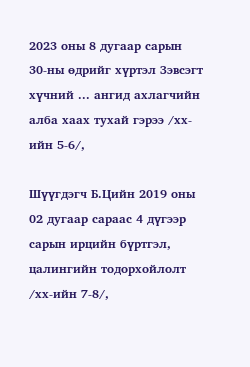2023 оны 8 дугаар сарын 30-ны өдрийг хүртэл Зэвсэгт хүчний ... ангид ахлагчийн алба хаах тухай гэрээ /хх-ийн 5-6/,

Шүүгдэгч Б.Цийн 2019 оны 02 дугаар сараас 4 дүгээр сарын ирцийн бүртгэл, цалингийн тодорхойлолт /хх-ийн 7-8/,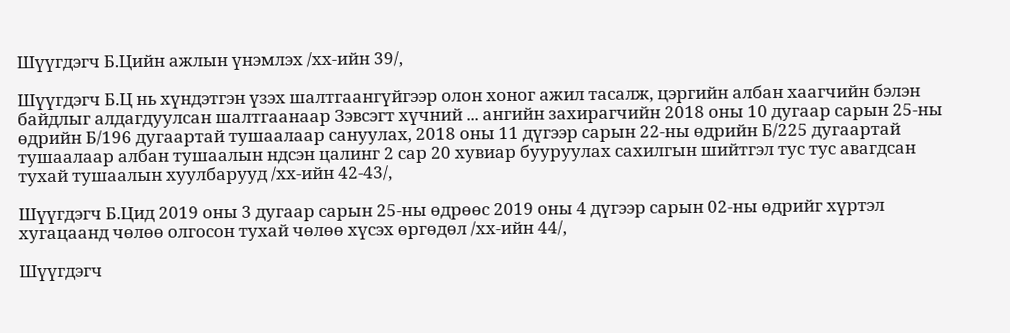Шүүгдэгч Б.Цийн ажлын үнэмлэх /хх-ийн 39/,

Шүүгдэгч Б.Ц нь хүндэтгэн үзэх шалтгаангүйгээр олон хоног ажил тасалж, цэргийн албан хаагчийн бэлэн байдлыг алдагдуулсан шалтгаанаар Зэвсэгт хүчний ... ангийн захирагчийн 2018 оны 10 дугаар сарын 25-ны өдрийн Б/196 дугаартай тушаалаар сануулах, 2018 оны 11 дүгээр сарын 22-ны өдрийн Б/225 дугаартай тушаалаар албан тушаалын ндсэн цалинг 2 сар 20 хувиар бууруулах сахилгын шийтгэл тус тус авагдсан тухай тушаалын хуулбарууд /хх-ийн 42-43/,

Шүүгдэгч Б.Цид 2019 оны 3 дугаар сарын 25-ны өдрөөс 2019 оны 4 дүгээр сарын 02-ны өдрийг хүртэл хугацаанд чөлөө олгосон тухай чөлөө хүсэх өргөдөл /хх-ийн 44/,

Шүүгдэгч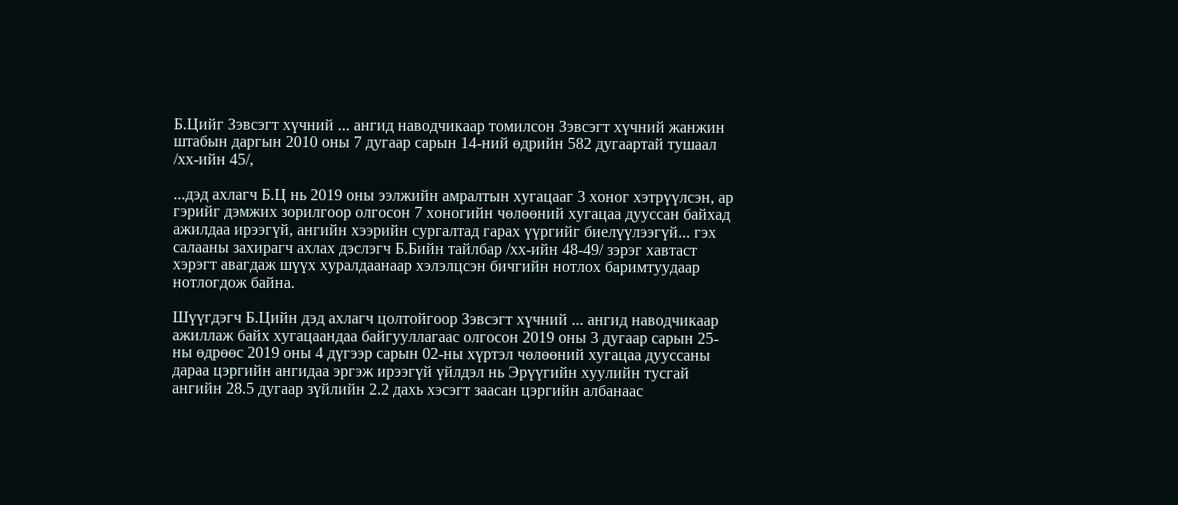Б.Цийг Зэвсэгт хүчний ... ангид наводчикаар томилсон Зэвсэгт хүчний жанжин штабын даргын 2010 оны 7 дугаар сарын 14-ний өдрийн 582 дугаартай тушаал /хх-ийн 45/,

...дэд ахлагч Б.Ц нь 2019 оны ээлжийн амралтын хугацааг 3 хоног хэтрүүлсэн, ар гэрийг дэмжих зорилгоор олгосон 7 хоногийн чөлөөний хугацаа дууссан байхад ажилдаа ирээгүй, ангийн хээрийн сургалтад гарах үүргийг биелүүлээгүй... гэх салааны захирагч ахлах дэслэгч Б.Бийн тайлбар /хх-ийн 48-49/ зэрэг хавтаст хэрэгт авагдаж шүүх хуралдаанаар хэлэлцсэн бичгийн нотлох баримтуудаар нотлогдож байна.

Шүүгдэгч Б.Цийн дэд ахлагч цолтойгоор Зэвсэгт хүчний ... ангид наводчикаар ажиллаж байх хугацаандаа байгууллагаас олгосон 2019 оны 3 дугаар сарын 25-ны өдрөөс 2019 оны 4 дүгээр сарын 02-ны хүртэл чөлөөний хугацаа дууссаны дараа цэргийн ангидаа эргэж ирээгүй үйлдэл нь Эрүүгийн хуулийн тусгай ангийн 28.5 дугаар зүйлийн 2.2 дахь хэсэгт заасан цэргийн албанаас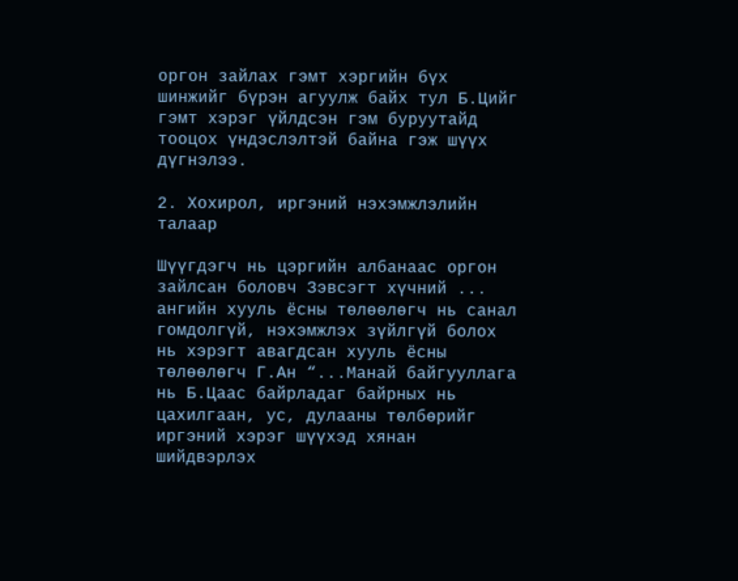оргон зайлах гэмт хэргийн бүх шинжийг бүрэн агуулж байх тул Б.Цийг гэмт хэрэг үйлдсэн гэм буруутайд тооцох үндэслэлтэй байна гэж шүүх дүгнэлээ.

2. Хохирол, иргэний нэхэмжлэлийн талаар

Шүүгдэгч нь цэргийн албанаас оргон зайлсан боловч Зэвсэгт хүчний ... ангийн хууль ёсны төлөөлөгч нь санал гомдолгүй, нэхэмжлэх зүйлгүй болох нь хэрэгт авагдсан хууль ёсны төлөөлөгч Г.Ан “...Манай байгууллага нь Б.Цаас байрладаг байрных нь цахилгаан, ус, дулааны төлбөрийг иргэний хэрэг шүүхэд хянан шийдвэрлэх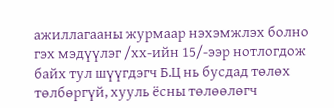ажиллагааны журмаар нэхэмжлэх болно гэх мэдүүлэг /хх-ийн 15/-ээр нотлогдож байх тул шүүгдэгч Б.Ц нь бусдад төлөх төлбөргүй, хууль ёсны төлөөлөгч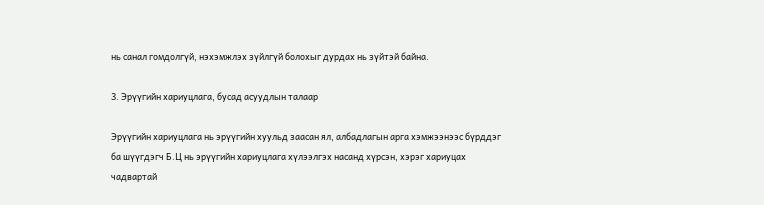нь санал гомдолгүй, нэхэмжлэх зүйлгүй болохыг дурдах нь зүйтэй байна.

3. Эрүүгийн хариуцлага, бусад асуудлын талаар

Эрүүгийн хариуцлага нь эрүүгийн хуульд заасан ял, албадлагын арга хэмжээнээс бүрддэг ба шүүгдэгч Б.Ц нь эрүүгийн хариуцлага хүлээлгэх насанд хүрсэн, хэрэг хариуцах чадвартай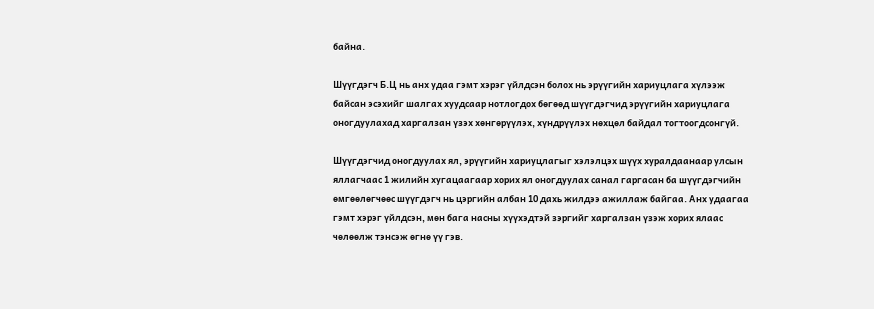байна.

Шүүгдэгч Б.Ц нь анх удаа гэмт хэрэг үйлдсэн болох нь эрүүгийн хариуцлага хүлээж байсан эсэхийг шалгах хуудсаар нотлогдох бөгөөд шүүгдэгчид эрүүгийн хариуцлага оногдуулахад харгалзан үзэх хөнгөрүүлэх, хүндрүүлэх нөхцөл байдал тогтоогдсонгүй.

Шүүгдэгчид оногдуулах ял, эрүүгийн хариуцлагыг хэлэлцэх шүүх хуралдаанаар улсын яллагчаас 1 жилийн хугацаагаар хорих ял оногдуулах санал гаргасан ба шүүгдэгчийн өмгөөлөгчөөс шүүгдэгч нь цэргийн албан 10 дахь жилдээ ажиллаж байгаа. Анх удаагаа гэмт хэрэг үйлдсэн, мөн бага насны хүүхэдтэй зэргийг харгалзан үзэж хорих ялаас чөлөөлж тэнсэж өгнө үү гэв.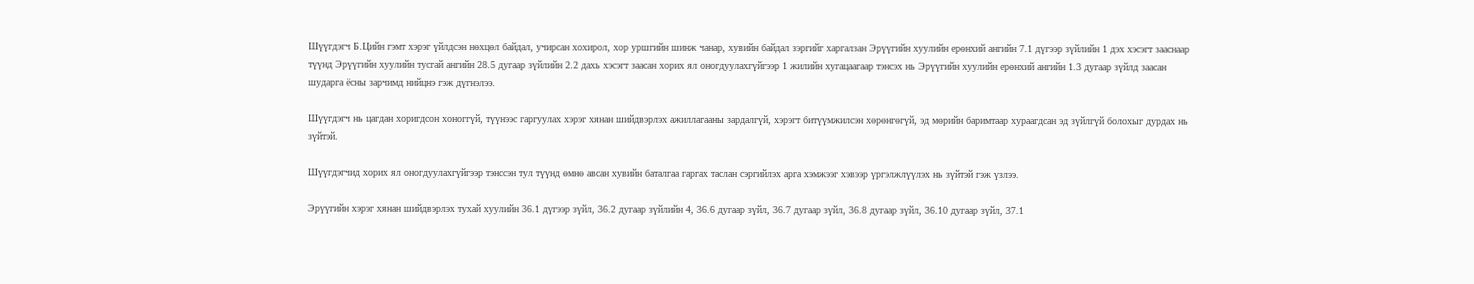Шүүгдэгч Б.Цийн гэмт хэрэг үйлдсэн нөхцөл байдал, учирсан хохирол, хор уршгийн шинж чанар, хувийн байдал зэргийг харгалзан Эрүүгийн хуулийн ерөнхий ангийн 7.1 дүгээр зүйлийн 1 дэх хэсэгт зааснаар түүнд Эрүүгийн хуулийн тусгай ангийн 28.5 дугаар зүйлийн 2.2 дахь хэсэгт заасан хорих ял оногдуулахгүйгээр 1 жилийн хугацаагаар тэнсэх нь Эрүүгийн хуулийн ерөнхий ангийн 1.3 дугаар зүйлд заасан шударга ёсны зарчимд нийцнэ гэж дүгнэлээ.

Шүүгдэгч нь цагдан хоригдсон хоноггүй, түүнээс гаргуулах хэрэг хянан шийдвэрлэх ажиллагааны зардалгүй, хэрэгт битүүмжилсэн хөрөнгөгүй, эд мөрийн баримтаар хураагдсан эд зүйлгүй болохыг дурдах нь зүйтэй.

Шүүгдэгчид хорих ял оногдуулахгүйгээр тэнссэн тул түүнд өмнө авсан хувийн баталгаа гаргах таслан сэргийлэх арга хэмжээг хэвээр үргэлжлүүлэх нь зүйтэй гэж үзлээ.

Эрүүгийн хэрэг хянан шийдвэрлэх тухай хуулийн 36.1 дүгээр зүйл, 36.2 дугаар зүйлийн 4, 36.6 дугаар зүйл, 36.7 дугаар зүйл, 36.8 дугаар зүйл, 36.10 дугаар зүйл, 37.1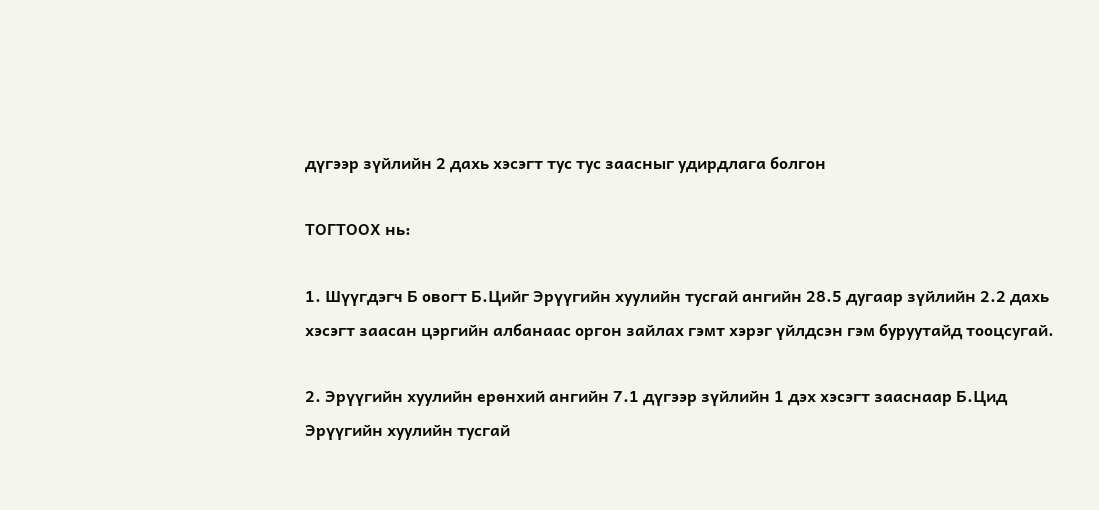дүгээр зүйлийн 2 дахь хэсэгт тус тус заасныг удирдлага болгон

ТОГТООХ нь:

1. Шүүгдэгч Б овогт Б.Цийг Эрүүгийн хуулийн тусгай ангийн 28.5 дугаар зүйлийн 2.2 дахь хэсэгт заасан цэргийн албанаас оргон зайлах гэмт хэрэг үйлдсэн гэм буруутайд тооцсугай.

2. Эрүүгийн хуулийн ерөнхий ангийн 7.1 дүгээр зүйлийн 1 дэх хэсэгт зааснаар Б.Цид Эрүүгийн хуулийн тусгай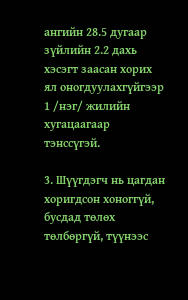ангийн 28.5 дугаар зүйлийн 2.2 дахь хэсэгт заасан хорих ял оногдуулахгүйгээр 1 /нэг/ жилийн хугацаагаар тэнссүгэй.

3. Шүүгдэгч нь цагдан хоригдсон хоноггүй, бусдад төлөх төлбөргүй, түүнээс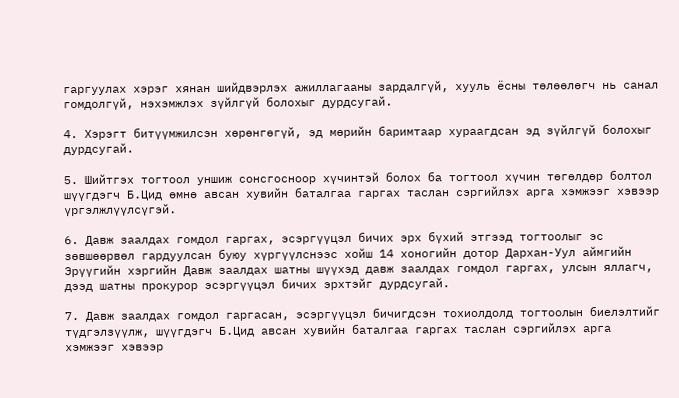гаргуулах хэрэг хянан шийдвэрлэх ажиллагааны зардалгүй, хууль ёсны төлөөлөгч нь санал гомдолгүй, нэхэмжлэх зүйлгүй болохыг дурдсугай.

4. Хэрэгт битүүмжилсэн хөрөнгөгүй, эд мөрийн баримтаар хураагдсан эд зүйлгүй болохыг дурдсугай.

5. Шийтгэх тогтоол уншиж сонсгосноор хүчинтэй болох ба тогтоол хүчин төгөлдөр болтол шүүгдэгч Б.Цид өмнө авсан хувийн баталгаа гаргах таслан сэргийлэх арга хэмжээг хэвээр үргэлжлүүлсүгэй.

6. Давж заалдах гомдол гаргах, эсэргүүцэл бичих эрх бүхий этгээд тогтоолыг эс зөвшөөрвөл гардуулсан буюу хүргүүлснээс хойш 14 хоногийн дотор Дархан-Уул аймгийн Эрүүгийн хэргийн Давж заалдах шатны шүүхэд давж заалдах гомдол гаргах, улсын яллагч, дээд шатны прокурор эсэргүүцэл бичих эрхтэйг дурдсугай.

7. Давж заалдах гомдол гаргасан, эсэргүүцэл бичигдсэн тохиолдолд тогтоолын биелэлтийг түдгэлзүүлж, шүүгдэгч Б.Цид авсан хувийн баталгаа гаргах таслан сэргийлэх арга хэмжээг хэвээр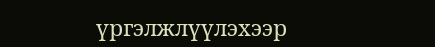үргэлжлүүлэхээр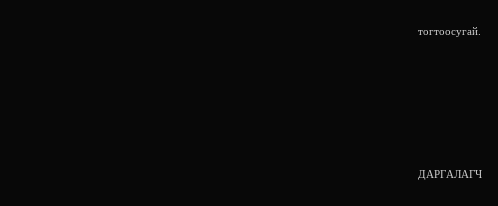тогтоосугай.









ДАРГАЛАГЧ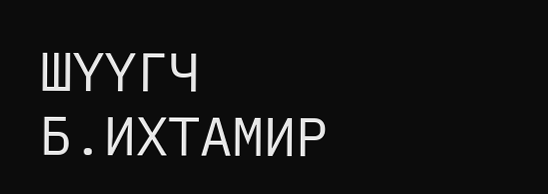ШҮҮГЧ                              Б.ИХТАМИР